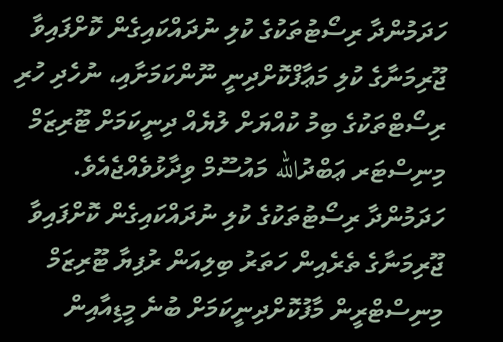ހަދަމުންދާ ރިސޯޓުތަކުގެ ކުލި ނުދައްކައިގެން ކޮށްފައިވާ ޖޫރިމަނާގެ ކުލި މަޢާފްކޮށްދިނީ ނޫންކަމަށާއި، ނުހެދި ހުރި ރިސޯޓްތަކުގެ ބިމު ކުއްޔަށް ލުޔެއް ދިނީކަމަށް ޓޫރިޒަމް މިނިސްޓަރ ޢަބްދުالله މައުސޫމް ވިދާޅުވެއްޖެއެވެ.
ހަދަމުންދާ ރިސޯޓުތަކުގެ ކުލި ނުދައްކައިގެން ކޮށްފައިވާ ޖޫރިމަނާގެ ތެރެއިން ހަތަރު ބިލިއަން ރުފިޔާ ޓޫރިޒަމް މިނިސްޓްރީން މާފުކޮށްދިނީކަމަށް ބުނެ މީޑިއާއިން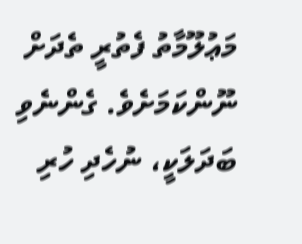މަޢުލޫމާތު ފެތުރީ ތެދަށް ނޫންކަމަށެވެ. ގެންނެވި ބަދަލަކީ، ނުހެދި ހުރި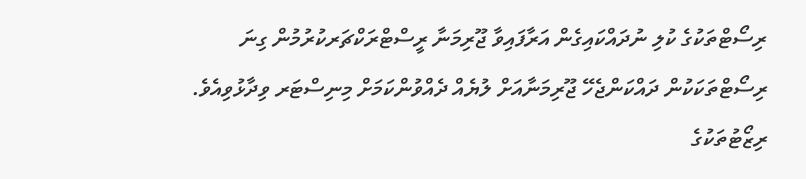ރިސޯޓްތަކުގެ ކުލި ނުދައްކައިގެން އަރާފައިވާ ޖޫރިމަނާ ރީސްޓްރަކްޗަރކުރުމުން ގިނަ ރިސޯޓްތަކަކުން ދައްކަންޖެހޭ ޖޫރިމަނާއަށް ލުޔެއް ދެއްވުންކަމަށް މިނިސްޓަރ ވިދާޅުވިއެވެ.
ރިޒޯޓުތަކުގެ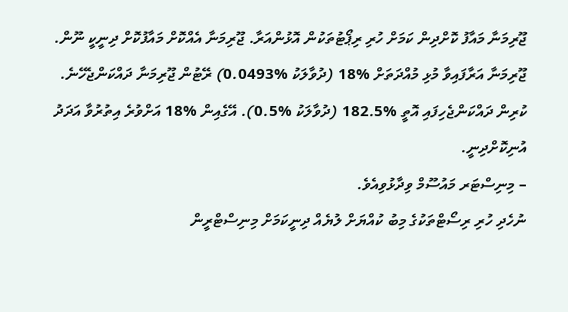ޖޫރިމަނާ މައާފު ކޮށްދިން ކަމަށް ހުރި ރިޕޯޓުތަކުން އޮޅުންއަރާ. ޖޫރިމަނާ އެއްކޮށް މައާފުކޮށް ދިނީކީ ނޫން. ޖޫރިމަނާ އަރާފައިވާ މުޅި މުއްދަތަށް %18 (ދުވާލަކު %0.0493) ރޭޓުން ޖޫރިމަނާ ދައްކަންޖެހޭނެ. ކުރިން ދައްކަންޖެހިފައި އޮތީ %182.5 (ދުވާލަކު %0.5). އޭގެއިން %18 އަށްވުރެ އިތުރުވާ އަދަދު އުނިކޮށްދިނީ.
– މިނިސްޓަރ މައުސޫމް ވިދާޅުވިއެވެ.
ނުހެދި ހުރި ރިސޯޓްތަކުގެ މިބު ކުއްޔަށް ލުޔެއް ދިނީކަމަށް މިނިސްޓްރީން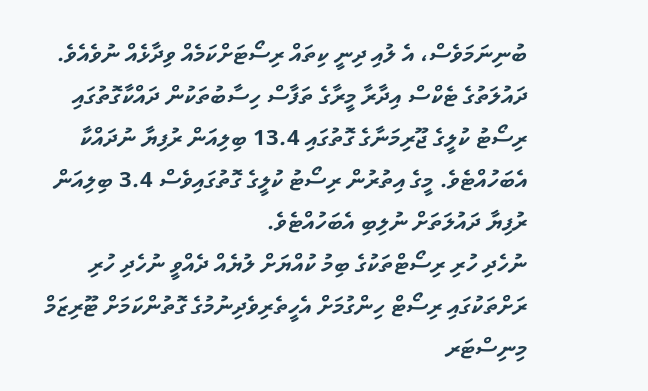ބުނިނަމަވެސް، އެ ލުއި ދިނީ ކިތައް ރިސޯޓަށްކަމެއް ވިދާޅެއް ނުވެއެވެ. ދައުލަތުގެ ޓެކްސް އިދާރާ މީރާގެ ތަފާސް ހިސާބުތަކުން ދައްކާގޮތުގައި ރިސޯޓު ކުލީގެ ޖޫރިމަނާގެ ގޮތުގައި 13.4 ބިލިއަން ރުފިޔާ ނުދައްކާ އެބަހުއްޓެވެ. މީގެ އިތުރުން ރިސޯޓު ކުލީގެ ގޮތުގައިވެސް 3.4 ބިލިއަން ރުފިޔާ ދައުލަތަށް ނުލިބި އެބަހުއްޓެވެ.
ނުހެދި ހުރި ރިސޯޓްތަކުގެ ބިމު ކުއްޔަށް ލުޔެއް ދެއްވީ ނުހެދި ހުރި ރަށްތަކުގައި ރިސޯޓް ހިންގުމަށް އެހީތެރިވެދިނުމުގެ ގޮތުންކަމަށް ޓޫރިޒަމް މިނިސްޓަރ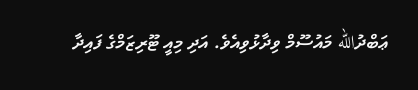ޢަބްދުالله މައުސޫމް ވިދާޅުވިއެވެ. އަދި މިއީ ޓޫރިޒަމްގެ ފައިދާ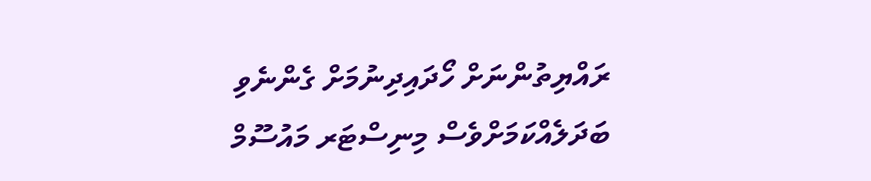ރައްޔިތުންނަށް ހޯދައިދިނުމަށް ގެންނެވި ބަދަލެއްކަމަށްވެސް މިނިސްޓަރ މައުސޫމް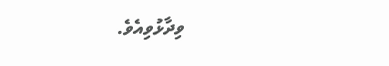ވިދާޅުވިއެވެ.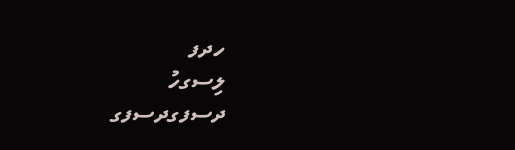ހދފ
ލިސގހު
ދސފގދސފގ